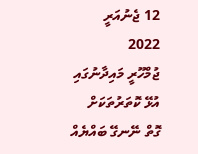12 ޖެނުއަރީ 2022
ޖުމްހޫރީ މައިދާނުގައި އުޅޭ ކޮތަރުތަކަށް ގޮތް ނޭނގޭ ބައްޔެއް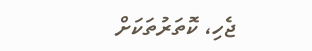ޖެހި، ކޮތަރުތަކަށް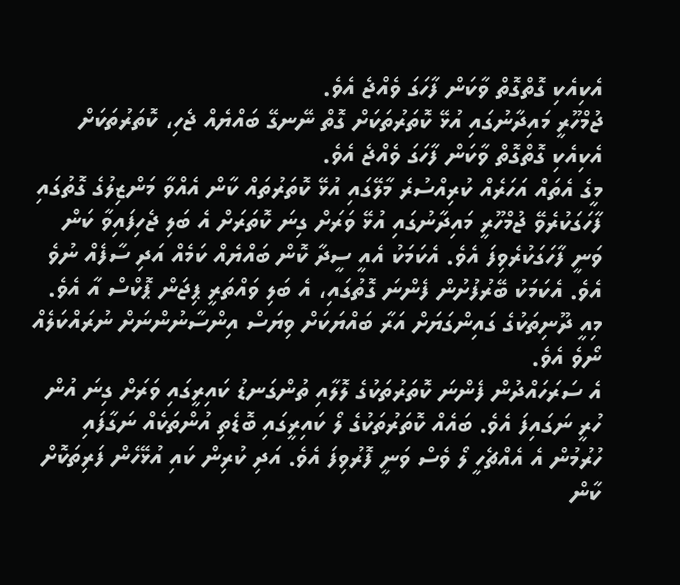އެކިއެކި ގޮތްގޮތް ވާކަން ފާހަގަ ވެއްޖެ އެވެ.
ޖުމްހޫރީ މައިދާނުގައި އުޅޭ ކޮތަރުތަކަށް ގޮތް ނޭނގޭ ބައްޔެއް ޖެހި، ކޮތަރުތަކަށް އެކިއެކި ގޮތްގޮތް ވާކަން ފާހަގަ ވެއްޖެ އެވެ.
މީގެ އެތައް އަހަރެއް ކުރިއްސުރެ މާލޭގައި އުޅޭ ކޮތަރުތައް ކާން އެއްވާ މަންޒިލުގެ ގޮތުގައި ފާހަގަކުރެވޭ ޖުމްހޫރީ މައިދާނުގައި އުޅޭ ވަރަށް ގިނަ ކޮތަރަށް އެ ބަލި ޖެހިފައިވާ ކަން ވަނީ ފާހަގަކުރެވިފަ އެވެ. އެކަމަކު އެއީ ސީދާ ކޮން ބައްޔެއް ކަމެއް އަދި ސާފެއް ނުވެ އެވެ. އެކަމަކު ބޭރުފުށުން ފެންނަ ގޮތުގައި، އެ ބަލި ވައްތަރީ ޕިޖަން ޕޮކްސް އާ އެވެ. މިއީ ދޫނިތަކުގެ ގައިންގަޔަށް އަރާ ބައްޔަކަށް ވިޔަސް އިންސާނުންނަށް ނުރައްކަލެއް ނޯވެ އެވެ.
އެ ސަރަހައްދުން ފެންނަ ކޮތަރުތަކުގެ ލޮލާއި ތުންގަނޑު ކައިރީގައި ވަރަށް ގިނަ އުން ހުރީ ނަގައިފަ އެވެ. ބައެއް ކޮތަރުތަކުގެ ލޯ ކައިރީގައި ބޮޑެތި އުންތަކެއް ނަގާފައި ހުރުމުން އެ އެއްޗެހީ ލޯ ވެސް ވަނީ ފޮރުވިފަ އެވެ. އަދި ކުރިން ކައި އުޅޭހެން ފަރިތަކޮށް ކާން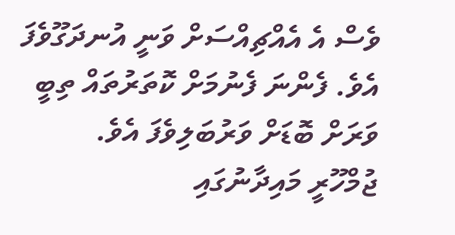ވެސް އެ އެއްޗިއްސަށް ވަނީ އުނދަގޫވެފަ އެވެ. ފެންނަ ފެނުމަށް ކޮތަރުތައް ތިބީ ވަރަށް ބޮޑަށް ވަރުބަލިވެފަ އެވެ.
ޖުމްހޫރީ މައިދާނުގައި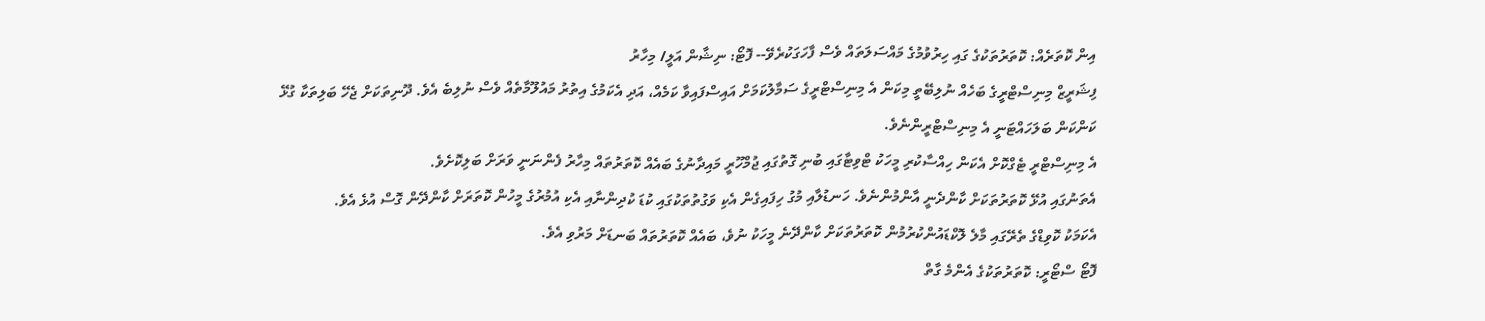އިން ކޮތަރެއް: ކޮތަރުތަކުގެ ގައި ހިރުވުމުގެ މައްސަލަތައް ވެސް ފާހަގަކުރެވޭ-- ފޮޓޯ: ނިޝާން އަލީ/ މިހާރު
ފިޝަރީޒް މިނިސްޓްރީގެ ބަހެއް ނުލިބޭތީ މިކަން އެ މިނިސްޓްރީގެ ސަމާލުކަމަށް އައިސްފައިވާ ކަމެއް، އަދި އެކަމުގެ އިތުރު މައުލޫމާތެއް ވެސް ނުލިބެ އެވެ. ދޫނިތަކަށް ޖެހޭ ބަލިތަކާ ގުޅޭ ކަންކަން ބަލަހައްޓަނީ އެ މިނިސްޓްރީންނެވެ.
އެ މިނިސްޓްރީ ޓެގްކޮށް އެކަން ހިއްސާކުރި މީހަކު ޓްވިޓާގައި ބުނި ގޮތުގައި ޖުމްހޫރީ މައިދާނުގެ ބައެއް ކޮތަރުތައް މިހާރު ފެންނަނީ ވަރަށް ބަލިކޮށެވެ.
އެތަނުގައި އުޅޭ ކޮތަރުތަކަށް ކާންދެނީ އާންމުންނެވެ. ހަނޑުލާއި މުގު ހިފައިގެން އެކި ވަގުތުތަކުގައި ކުޑަ ކުދިންނާއި އެކި އުމުރުގެ މީހުން ކޮތަރަށް ކާންދޭން ގޮސް އުޅެ އެވެ.
އެކަމަކު ކޮވިޑްގެ ތެރޭގައި މާލެ ލޮކްޑައުންކުރުމުން ކޮތަރުތަކަށް ކާންދޭނެ މީހަކު ނުވެ، ބައެއް ކޮތަރުތައް ބަނޑަށް މަރުވި އެވެ.
ފޮޓޯ ސްޓޯރީ: ކޮތަރުތަކުގެ އެންމެ ގާތް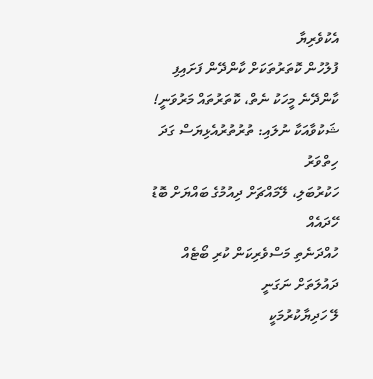އެކުވެރިޔާ
ފުލުހުން ކޮތަރުތަކަށް ކާންދޭން ފަށައިފި
ކާންދޭނެ މީހަކު ނެތް، ކޮތަރުތައް މަރުވަނީ!
ޝަކުވާއަކާ ނުލައި: ތުރުތުރުއެޅިޔަސް ގަދަ ހިތްވަރު
ހަކުރުބަލި، ލޭމައްޗަށް ދިއުމުގެ ބައްޔަށް ބޮޑު ހޭދައެއް
ހުއްދަނެތި މަސްވެރިކަން ކުރި ބޯޓެއް ދައުލަތަށް ނަގަނީ
ލޭ ހަދިޔާކުރުމަކީ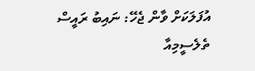އުފަލަކަށް ވާން ޖެހޭ: ނައިބު ރައީސް
ތެލެސީމިއާ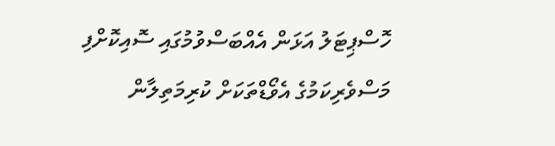ހޮސްޕިޓަލު އަޅަން އެއްބަސްވުމުގައި ސޮއިކޮށްފި
މަސްވެރިކަމުގެ އެވޯޑްތަކަށް ކުރިމަތިލާން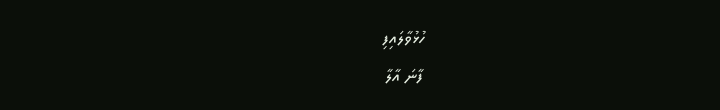ހުޅުވާލައިފި
ފާނަ އާލާ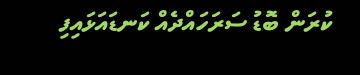ކުރަން ބޮޑު ސަރަހައްދެއް ކަނޑައަޅައިފި